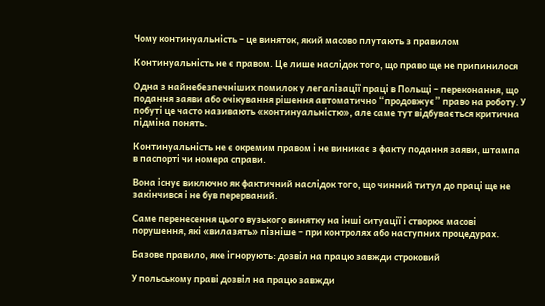Чому континуальність – це виняток, який масово плутають з правилом

Континуальність не є правом. Це лише наслідок того, що право ще не припинилося

Одна з найнебезпечніших помилок у легалізації праці в Польщі – переконання, що подання заяви або очікування рішення автоматично “продовжує” право на роботу. У побуті це часто називають «континуальністю», але саме тут відбувається критична підміна понять.

Континуальність не є окремим правом і не виникає з факту подання заяви, штампа в паспорті чи номера справи.

Вона існує виключно як фактичний наслідок того, що чинний титул до праці ще не закінчився і не був перерваний.

Саме перенесення цього вузького винятку на інші ситуації і створює масові порушення, які «вилазять» пізніше – при контролях або наступних процедурах.

Базове правило, яке ігнорують: дозвіл на працю завжди строковий

У польському праві дозвіл на працю завжди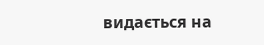видається на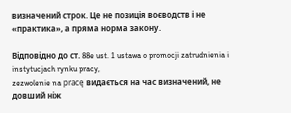визначений строк. Це не позиція воєводств і не «практика», а пряма норма закону.

Відповідно до ст. 88e ust. 1 ustawa o promocji zatrudnienia i instytucjach rynku pracy,
zezwolenie na pracę видається на час визначений, не довший ніж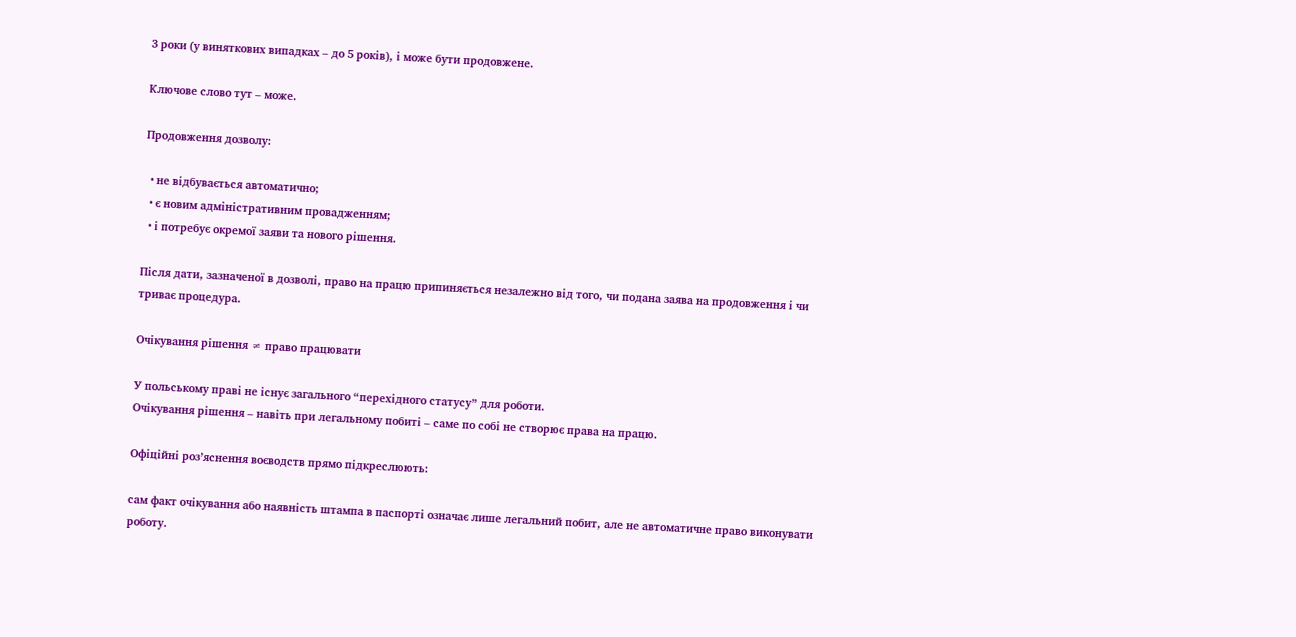3 роки (у виняткових випадках – до 5 років), і може бути продовжене.

Ключове слово тут – може.

Продовження дозволу:

  • не відбувається автоматично;
  • є новим адміністративним провадженням;
  • і потребує окремої заяви та нового рішення.

Після дати, зазначеної в дозволі, право на працю припиняється незалежно від того, чи подана заява на продовження і чи триває процедура.

Очікування рішення ≠ право працювати

У польському праві не існує загального “перехідного статусу” для роботи.
Очікування рішення – навіть при легальному побиті – саме по собі не створює права на працю.

Офіційні роз’яснення воєводств прямо підкреслюють:

сам факт очікування або наявність штампа в паспорті означає лише легальний побит, але не автоматичне право виконувати роботу.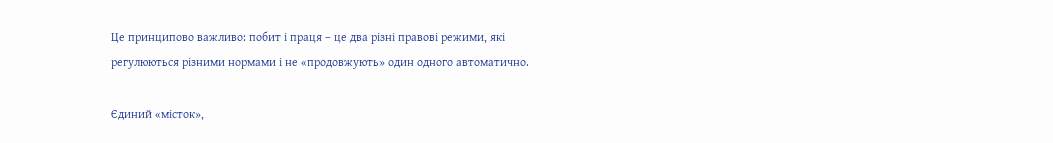Це принципово важливо: побит і праця – це два різні правові режими, які регулюються різними нормами і не «продовжують» один одного автоматично.

Єдиний «місток»,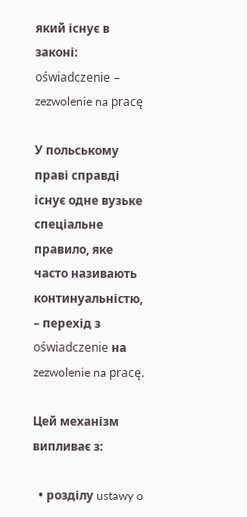який існує в законі: oświadczenie – zezwolenie na pracę

У польському праві справді існує одне вузьке спеціальне правило, яке часто називають континуальністю, – перехід з oświadczenie на zezwolenie na pracę.

Цей механізм випливає з:

  • розділу ustawy o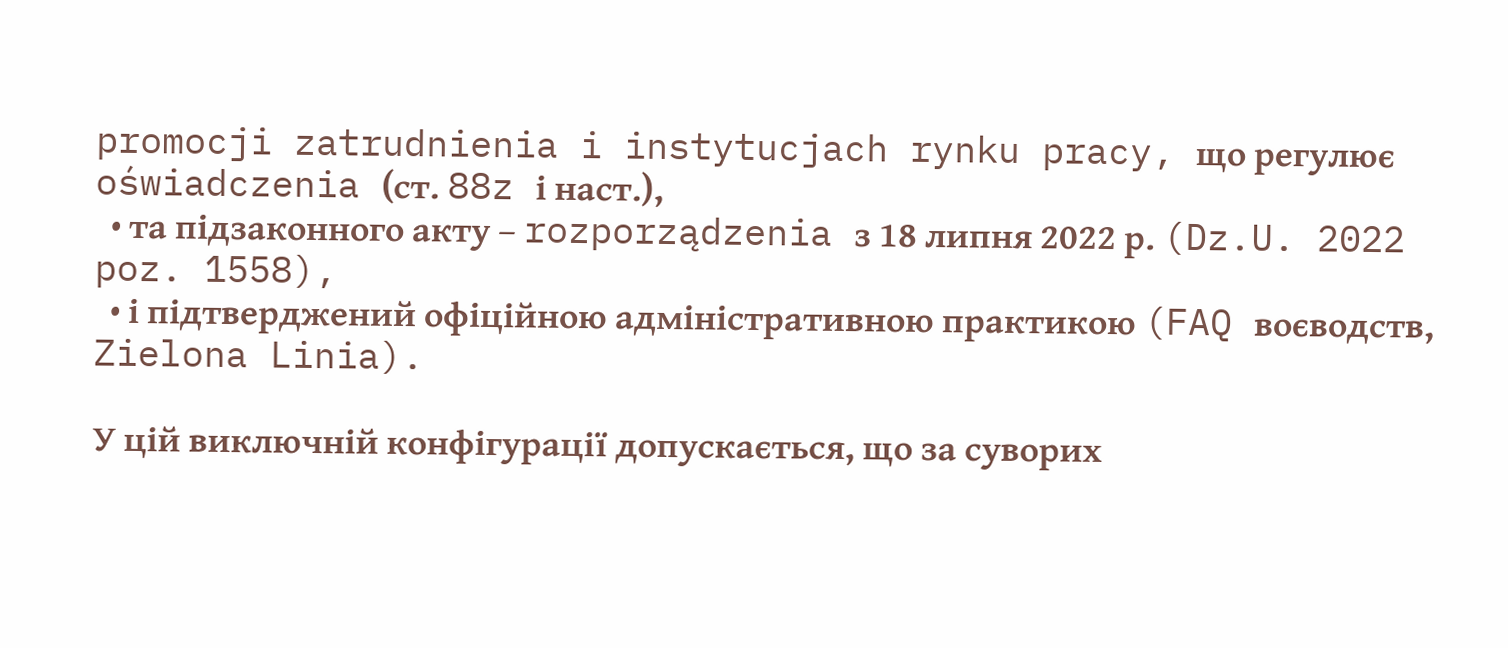promocji zatrudnienia i instytucjach rynku pracy, що регулює oświadczenia (ст. 88z і наст.),
  • та підзаконного акту – rozporządzenia з 18 липня 2022 р. (Dz.U. 2022 poz. 1558),
  • і підтверджений офіційною адміністративною практикою (FAQ воєводств, Zielona Linia).

У цій виключній конфігурації допускається, що за суворих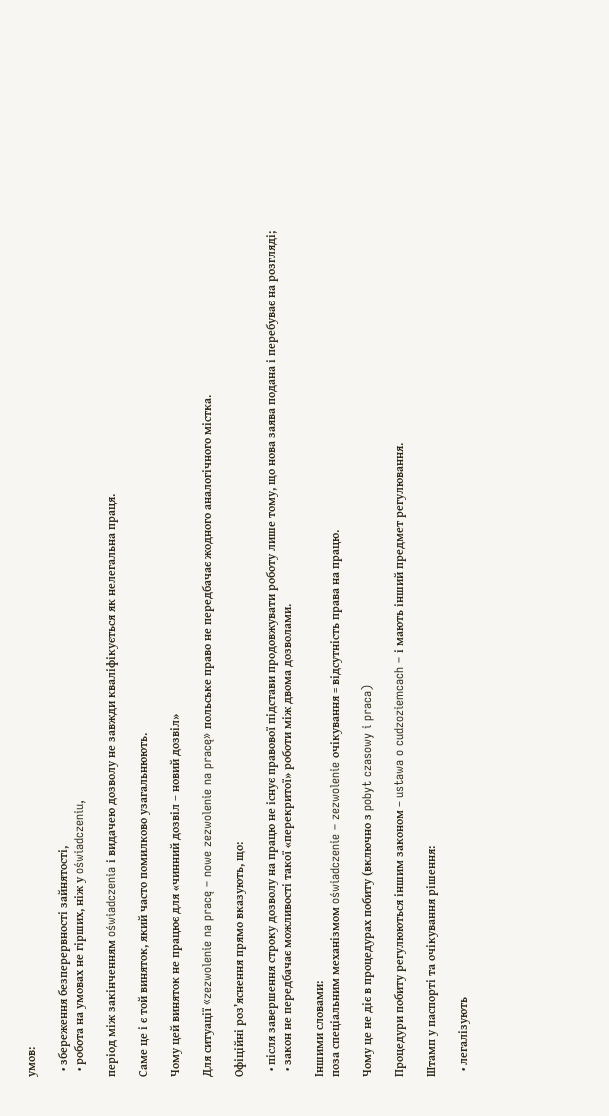умов:

  • збереження безперервності зайнятості,
  • робота на умовах не гірших, ніж у oświadczeniu,

період між закінченням oświadczenia і видачею дозволу не завжди кваліфікується як нелегальна праця.

Саме це і є той виняток, який часто помилково узагальнюють.

Чому цей виняток не працює для «чинний дозвіл – новий дозвіл»

Для ситуації «zezwolenie na pracę – nowe zezwolenie na pracę» польське право не передбачає жодного аналогічного містка.

Офіційні роз’яснення прямо вказують, що:

  • після завершення строку дозволу на працю не існує правової підстави продовжувати роботу лише тому, що нова заява подана і перебуває на розгляді;
  • закон не передбачає можливості такої «перекритої» роботи між двома дозволами.

Іншими словами:
поза спеціальним механізмом oświadczenie – zezwolenie очікування = відсутність права на працю.

Чому це не діє в процедурах побиту (включно з pobyt czasowy i praca)

Процедури побиту регулюються іншим законом – ustawa o cudzoziemcach – і мають інший предмет регулювання.

Штамп у паспорті та очікування рішення:

  • легалізують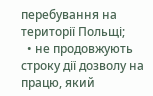перебування на території Польщі;
  • не продовжують строку дії дозволу на працю, який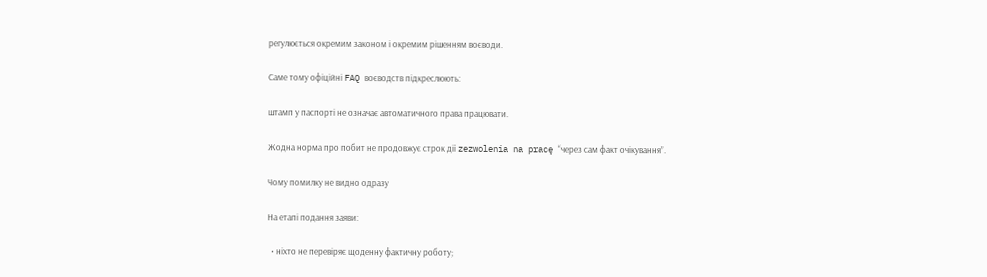регулюється окремим законом і окремим рішенням воєводи.

Саме тому офіційні FAQ воєводств підкреслюють:

штамп у паспорті не означає автоматичного права працювати.

Жодна норма про побит не продовжує строк дії zezwolenia na pracę “через сам факт очікування”.

Чому помилку не видно одразу

На етапі подання заяви:

  • ніхто не перевіряє щоденну фактичну роботу;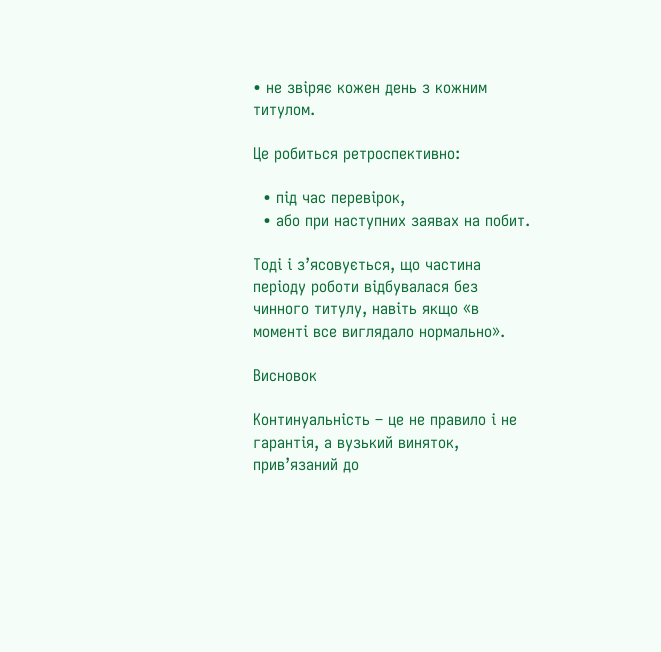• не звіряє кожен день з кожним титулом.

Це робиться ретроспективно:

  • під час перевірок,
  • або при наступних заявах на побит.

Тоді і з’ясовується, що частина періоду роботи відбувалася без чинного титулу, навіть якщо «в моменті все виглядало нормально».

Висновок

Континуальність – це не правило і не гарантія, а вузький виняток, прив’язаний до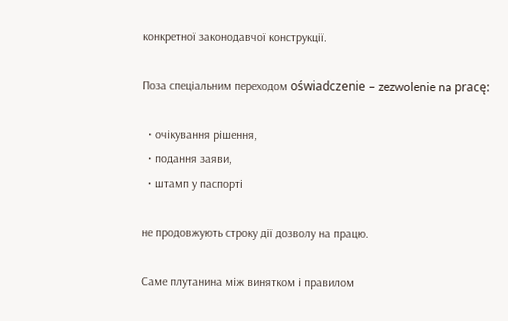конкретної законодавчої конструкції.

Поза спеціальним переходом oświadczenie – zezwolenie na pracę:

  • очікування рішення,
  • подання заяви,
  • штамп у паспорті

не продовжують строку дії дозволу на працю.

Саме плутанина між винятком і правилом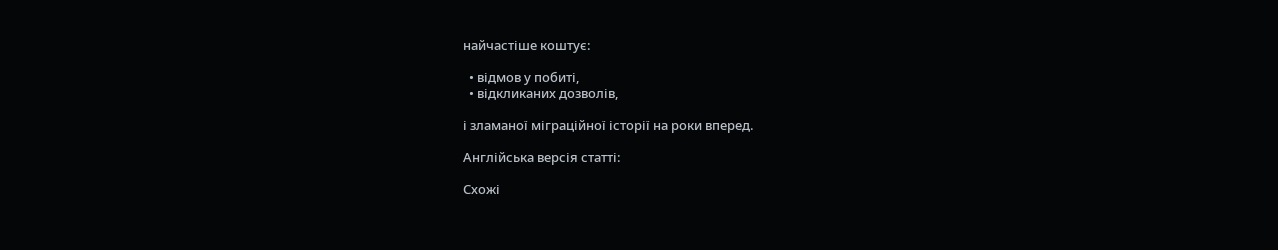найчастіше коштує:

  • відмов у побиті,
  • відкликаних дозволів,

і зламаної міграційної історії на роки вперед.

Англійська версія статті:

Схожі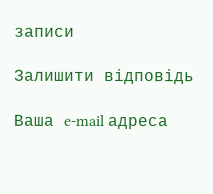записи

Залишити відповідь

Ваша e-mail адреса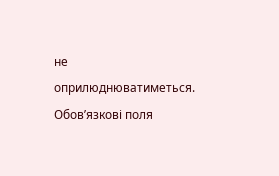не оприлюднюватиметься. Обов’язкові поля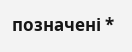позначені *